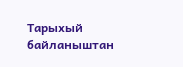Тарыхый байланыштан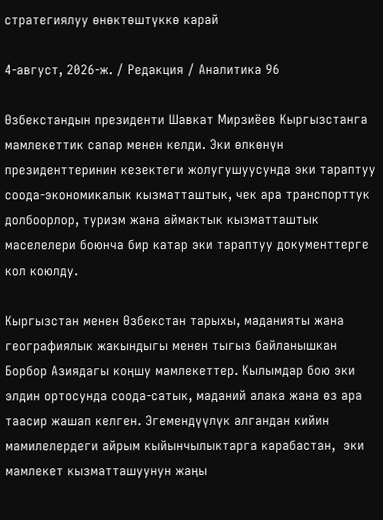стратегиялуу өнөктөштүккө карай

4-август, 2026-ж. / Редакция / Аналитика 96

Өзбекстандын президенти Шавкат Мирзиёев Кыргызстанга мамлекеттик сапар менен келди. Эки өлкөнүн президенттеринин кезектеги жолугушуусунда эки тараптуу соода-экономикалык кызматташтык, чек ара транспорттук долбоорлор, туризм жана аймактык кызматташтык маселелери боюнча бир катар эки тараптуу документтерге кол коюлду.

Кыргызстан менен Өзбекстан тарыхы, маданияты жана географиялык жакындыгы менен тыгыз байланышкан Борбор Азиядагы коңшу мамлекеттер. Кылымдар бою эки элдин ортосунда соода-сатык, маданий алака жана өз ара таасир жашап келген. Эгемендүүлүк алгандан кийин мамилелердеги айрым кыйынчылыктарга карабастан,  эки мамлекет кызматташуунун жаңы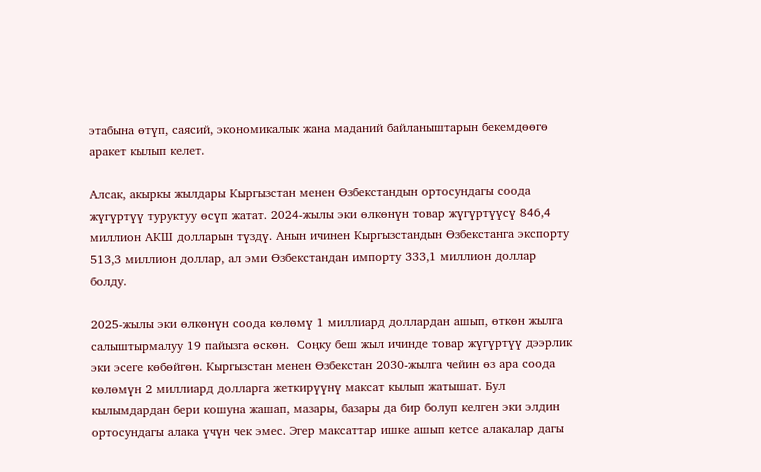этабына өтүп, саясий, экономикалык жана маданий байланыштарын бекемдөөгө аракет кылып келет.

Алсак, акыркы жылдары Кыргызстан менен Өзбекстандын ортосундагы соода жүгүртүү туруктуу өсүп жатат. 2024-жылы эки өлкөнүн товар жүгүртүүсү 846,4 миллион АКШ долларын түздү. Анын ичинен Кыргызстандын Өзбекстанга экспорту 513,3 миллион доллар, ал эми Өзбекстандан импорту 333,1 миллион доллар болду.

2025-жылы эки өлкөнүн соода көлөмү 1 миллиард доллардан ашып, өткөн жылга салыштырмалуу 19 пайызга өскөн.  Соңку беш жыл ичинде товар жүгүртүү дээрлик эки эсеге көбөйгөн. Кыргызстан менен Өзбекстан 2030-жылга чейин өз ара соода көлөмүн 2 миллиард долларга жеткирүүнү максат кылып жатышат. Бул кылымдардан бери кошуна жашап, мазары, базары да бир болуп келген эки элдин ортосундагы алака үчүн чек эмес. Эгер максаттар ишке ашып кетсе алакалар дагы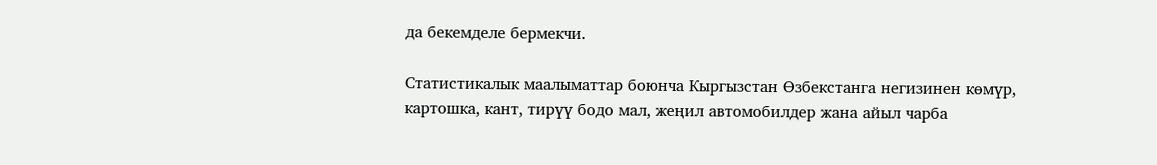да бекемделе бермекчи.

Статистикалык маалыматтар боюнча Кыргызстан Өзбекстанга негизинен көмүр, картошка, кант, тирүү бодо мал, жеңил автомобилдер жана айыл чарба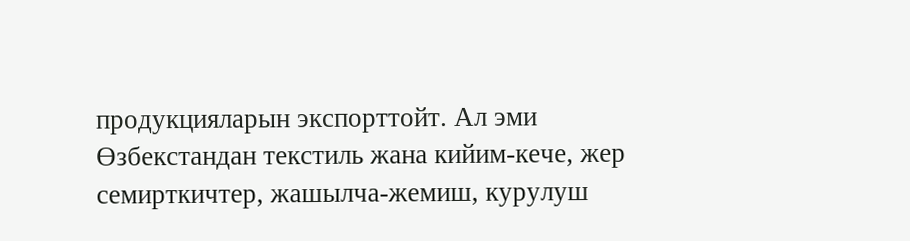продукцияларын экспорттойт. Ал эми Өзбекстандан текстиль жана кийим-кече, жер семирткичтер, жашылча-жемиш, курулуш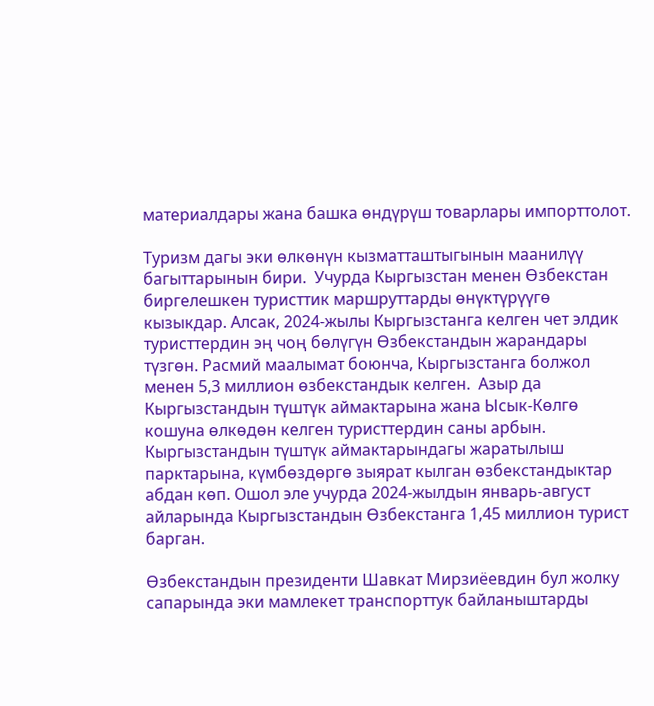материалдары жана башка өндүрүш товарлары импорттолот.

Туризм дагы эки өлкөнүн кызматташтыгынын маанилүү багыттарынын бири.  Учурда Кыргызстан менен Өзбекстан биргелешкен туристтик маршруттарды өнүктүрүүгө кызыкдар. Алсак, 2024-жылы Кыргызстанга келген чет элдик туристтердин эң чоң бөлүгүн Өзбекстандын жарандары түзгөн. Расмий маалымат боюнча, Кыргызстанга болжол менен 5,3 миллион өзбекстандык келген.  Азыр да Кыргызстандын түштүк аймактарына жана Ысык-Көлгө кошуна өлкөдөн келген туристтердин саны арбын.  Кыргызстандын түштүк аймактарындагы жаратылыш парктарына, күмбөздөргө зыярат кылган өзбекстандыктар абдан көп. Ошол эле учурда 2024-жылдын январь-август айларында Кыргызстандын Өзбекстанга 1,45 миллион турист барган.

Өзбекстандын президенти Шавкат Мирзиёевдин бул жолку сапарында эки мамлекет транспорттук байланыштарды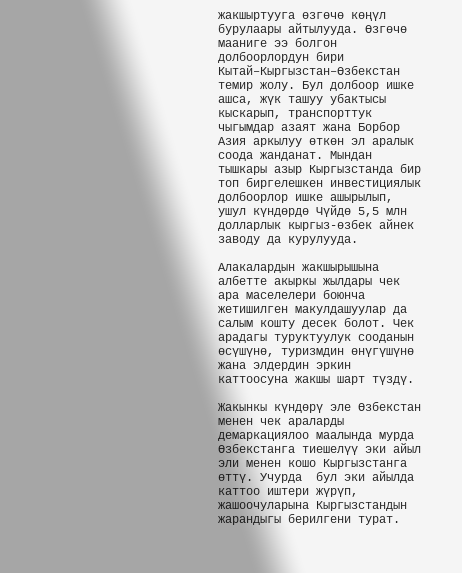жакшыртууга өзгөчө көңүл бурулаары айтылууда. Өзгөчө мааниге ээ болгон долбоорлордун бири Кытай–Кыргызстан–Өзбекстан темир жолу. Бул долбоор ишке ашса, жүк ташуу убактысы кыскарып, транспорттук чыгымдар азаят жана Борбор Азия аркылуу өткөн эл аралык соода жанданат. Мындан тышкары азыр Кыргызстанда бир топ биргелешкен инвестициялык долбоорлор ишке ашырылып, ушул күндөрдө Чүйдө 5,5 млн долларлык кыргыз-өзбек айнек заводу да курулууда.

Алакалардын жакшырышына албетте акыркы жылдары чек ара маселелери боюнча жетишилген макулдашуулар да салым кошту десек болот. Чек арадагы туруктуулук сооданын өсүшүнө, туризмдин өнүгүшүнө жана элдердин эркин каттоосуна жакшы шарт түздү.

Жакынкы күндөрү эле Өзбекстан менен чек араларды демаркациялоо маалында мурда Өзбекстанга тиешелүү эки айыл эли менен кошо Кыргызстанга өттү. Учурда  бул эки айылда каттоо иштери жүрүп, жашоочуларына Кыргызстандын жарандыгы берилгени турат.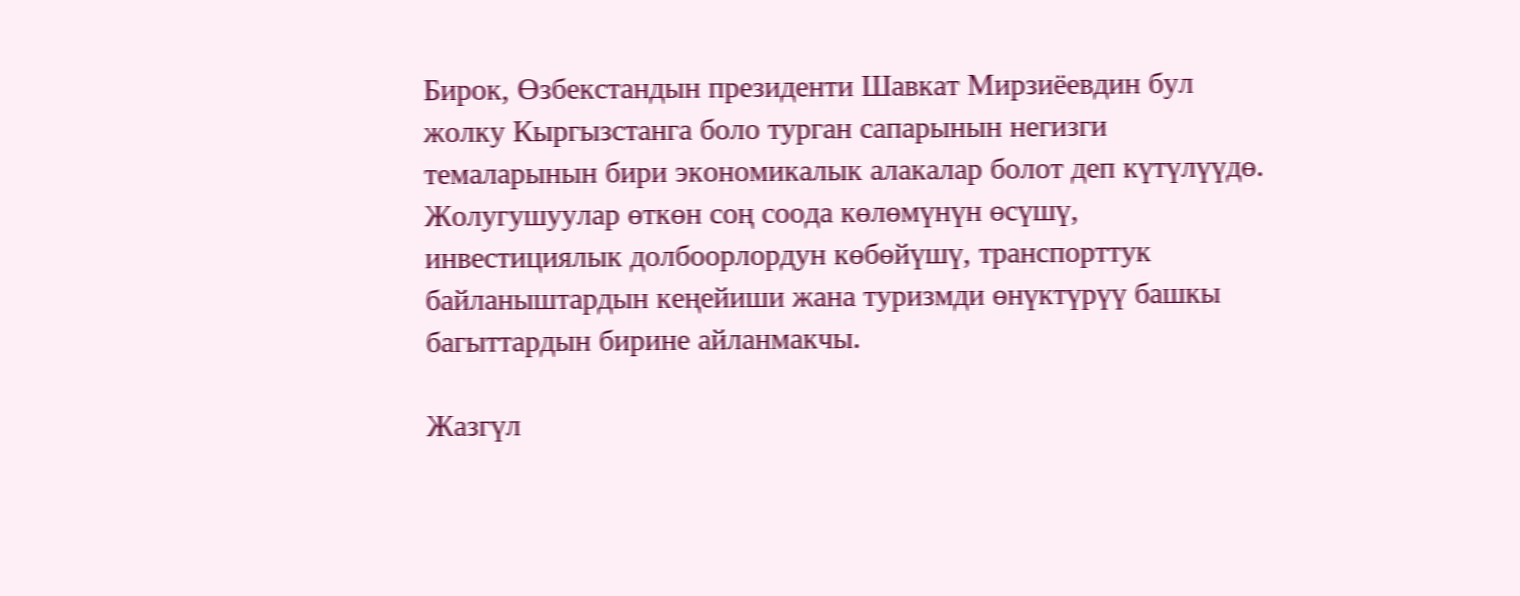Бирок, Өзбекстандын президенти Шавкат Мирзиёевдин бул жолку Кыргызстанга боло турган сапарынын негизги темаларынын бири экономикалык алакалар болот деп күтүлүүдө. Жолугушуулар өткөн соң соода көлөмүнүн өсүшү, инвестициялык долбоорлордун көбөйүшү, транспорттук байланыштардын кеңейиши жана туризмди өнүктүрүү башкы багыттардын бирине айланмакчы.

Жазгүл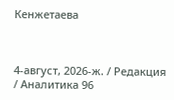Кенжетаева



4-август, 2026-ж. / Редакция / Аналитика 96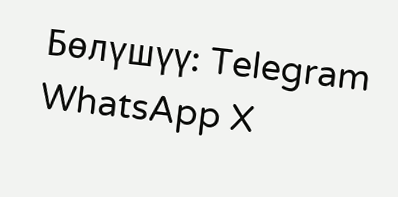Бөлүшүү: Telegram WhatsApp X